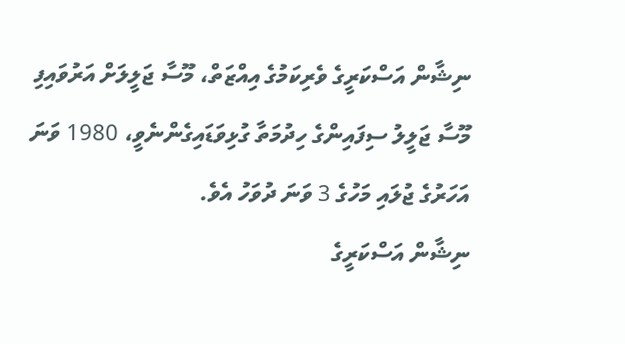ނިޝާން އަސްކަރީގެ ވެރިކަމުގެ އިއްޒަތް، މޫސާ ޖަލީލަށް އަރުވައިފި
މޫސާ ޖަލީލު ސިފައިންގެ ހިދުމަތާ ގުޅިވަޑައިގެންނެވީ، 1980 ވަނަ އަހަރުގެ ޖުލައި މަހުގެ 3 ވަނަ ދުވަހު އެވެ.
ނިޝާން އަސްކަރީގެ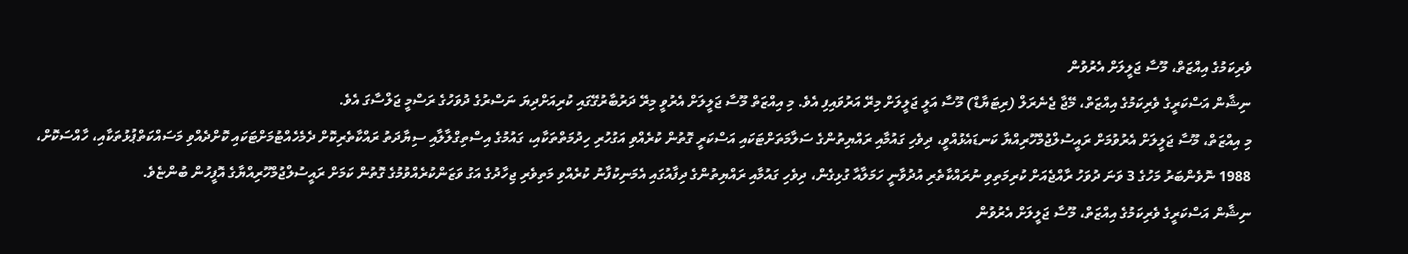ވެރިކަމުގެ އިއްޒަތް، މޫސާ ޖަލީލަށް އެރުވުން
ނިޝާން އަސްކަރީގެ ވެރިކަމުގެ އިއްޒަތް، މޭޖާ ޖެނެރަލް (ރިޓަޔާޑް) މޫސާ އަލީ ޖަލީލަށް މިރޭ އަރުވައިފި އެވެ. މި އިއްޒަތް މޫސާ ޖަލީލަށް އެރުވީ މިރޭ ދަރުބާރުގޭގައި ކުރިއަށްދިޔަ ނަސްރުގެ ދުވަހުގެ ރަސްމީ ޖަލްސާގަ އެވެ.
މި އިއްޒަތް، މޫސާ ޖަލީލަށް އެރުވުމަށް ރައީސުލްޖުމްހޫރިއްޔާ ކަނޑައެޅުއްވީ، ދިވެހި ގައުމާއި ރައްޔިތުންގެ ސަލާމަތަށްޓަކައި އަސްކަރީ ގޮތުން ކުރެއްވި އަގުހުރި ހިދުމަތްތަކާއި، ގައުމުގެ އިސްތިގްލާލާއި ސިޔާދަތު ރައްކާތެރިކޮށް ދެމެހެއްޓުމަށްޓަކައި ކޮށްދެއްވި މަސައްކަތްޕުޅުތަކާއި، ހާއްސަކޮށް، 1988 ނޮވެންބަރު މަހުގެ 3 ވަނަ ދުވަހު ރާއްޖެއަށް ކުރިމަތިވި ނުރައްކާތެރި އުދުވާނީ ހަމަލާއާ ގުޅިގެން، ދިވެހި ގައުމާއި ރައްޔިތުންގެ ދިފާއުގައި އެމަނިކުފާނު ކުރެއްވި މަތިވެރި ޖިހާދުގެ އަގު ވަޒަންކުރެއްވުމުގެ ގޮތުން ކަމަށް ރައީސުލްޖުމްހޫރިއްޔާގެ އޮފީހުން ބުންޏެވެ.
ނިޝާން އަސްކަރީގެ ވެރިކަމުގެ އިއްޒަތް، މޫސާ ޖަލީލަށް އެރުވުން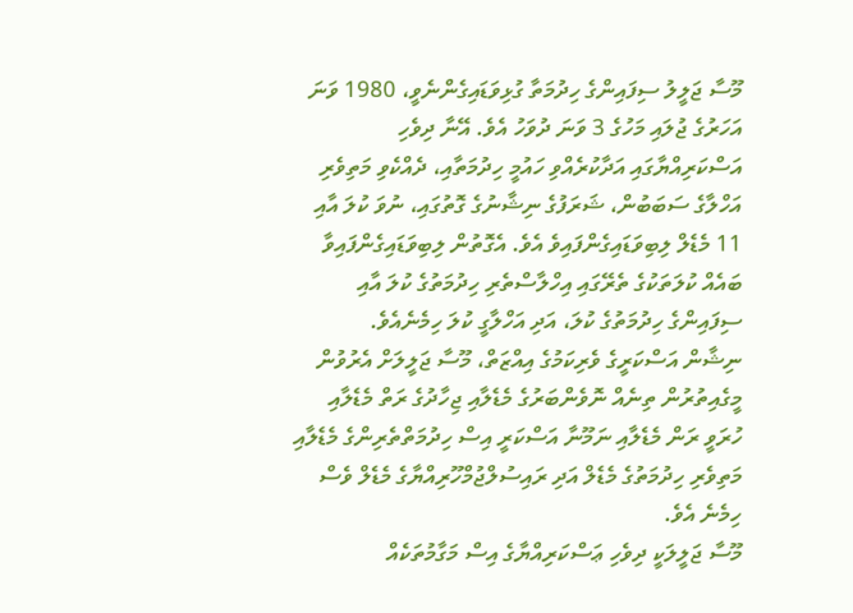މޫސާ ޖަލީލު ސިފައިންގެ ހިދުމަތާ ގުޅިވަޑައިގެންނެވީ، 1980 ވަނަ އަހަރުގެ ޖުލައި މަހުގެ 3 ވަނަ ދުވަހު އެވެ. އޭނާ ދިވެހި އަސްކަރިއްޔާގައި އަދާކުރެއްވި ހައުމީ ހިދުމަތާއި، ދެއްކެވި މަތިވެރި އަހްލާގެ ސަބަބުން، ޝަރަފުގެ ނިޝާނުގެ ގޮތުގައި، ނުވަ ކުލަ އާއި 11 މެޑެލް ލިބިވަޑައިގެންފައިވެ އެވެ. އެގޮތުން ލިބިވަޑައިގެންފައިވާ ބައެއް ކުލަތަކުގެ ތެރޭގައި އިހްލާސްތެރި ހިދުމަތުގެ ކުލަ އާއި ސިފައިންގެ ހިދުމަތުގެ ކުލަ، އަދި އަހްލާގީ ކުލަ ހިމެނެއެވެ.
ނިޝާން އަސްކަރީގެ ވެރިކަމުގެ އިއްޒަތް، މޫސާ ޖަލީލަށް އެރުވުން
މީގެއިތުރުން ތިނެއް ނޮވެންބަރުގެ މެޑެލާއި ޖިހާދުގެ ރަތް މެޑެލާއި ހުރަވީ ރަން މެޑެލާއި ނަމޫނާ އަސްކަރީ އިސް ހިދުމަތްތެރިންގެ މެޑެލާއި މަތިވެރި ހިދުމަތުގެ މެޑެލް އަދި ރައިސުލްޖުމްހޫރިއްޔާގެ މެޑެލް ވެސް ހިމެނެ އެވެ.
މޫސާ ޖަލީލަކީ ދިވެހި ޢަސްކަރިއްޔާގެ އިސް މަގާމުތަކެއް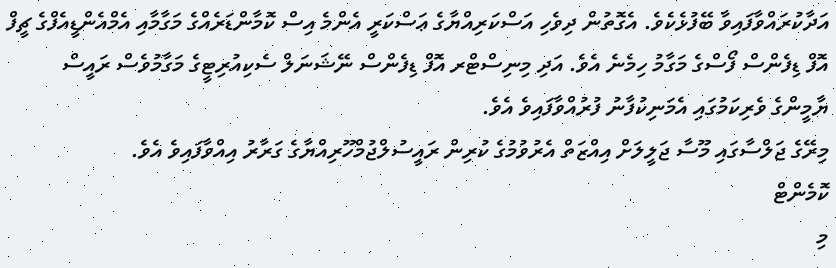އަދާކުރައްވާފައިވާ ބޭފުޅެކެވެ. އެގޮތުން ދިވެހި އަސްކަރިއްޔާގެ ޢަސްކަރީ އެންމެ އިސް ކޮމާންޑަރެއްގެ މަގާމާއި އެމްއެންޑީއެފްގެ ޗީފް އޮފް ޑިފެންސް ފޯސްގެ މަގާމު ހިމެނެ އެވެ. އަދި މިނިސްޓްރ އޮފް ޑިފެންސް ނޭޝަނަލް ސެކިއުރިޓީގެ މަގާމުވެސް ރައީސް ޔާމީންގެ ވެރިކަމުގައި އެމަނިކުފާނު ފުރުއްވާފައިވެ އެވެ.
މިރޭގެ ޖަލްސާގައި މޫސާ ޖަލީލަށް އިއްޒަތް އެރުވުމުގެ ކުރިން ރައީސުލްޖުމްހޫރިއްޔާގެ ގަރާރު އިއްވާފައިވެ އެވެ.
ކޮމެންޓް
މި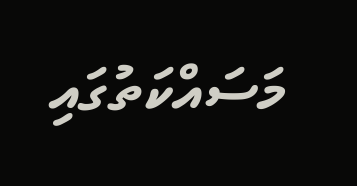މަސައްކަތުގައި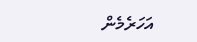އަހަރެމެން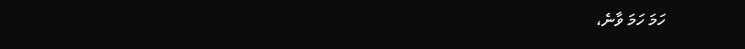ހަމަ ހަމަ ވާނެ،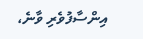އިންސާފުވެރި ވާނެ،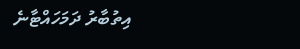އިތުބާރު ދަމަހައްޓާނެ